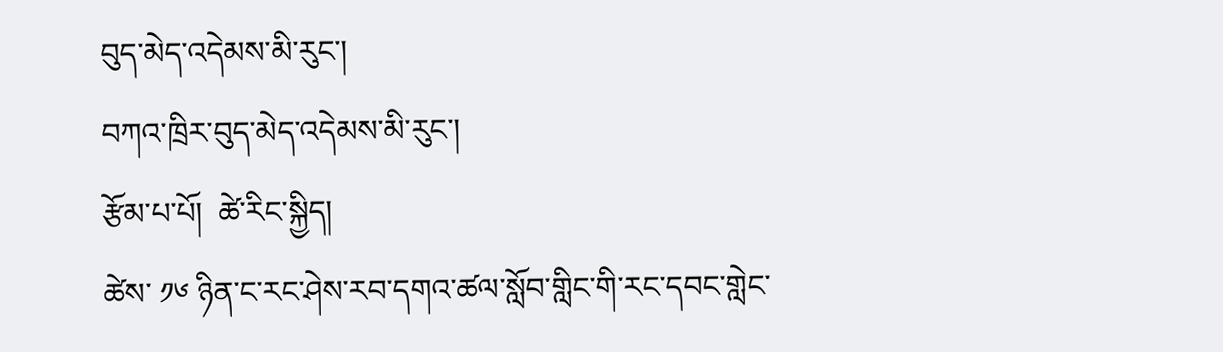བུད་མེད་འདེམས་མི་རུང་།
བཀའ་ཁྲིར་བུད་མེད་འདེམས་མི་རུང་།
རྩོམ་པ་པོ།  ཚེ་རིང་སྐྱིད།
ཚེས་ ༡༦ ཉིན་ང་རང་ཤེས་རབ་དགའ་ཚལ་སློབ་གླིང་གི་རང་དབང་གླེང་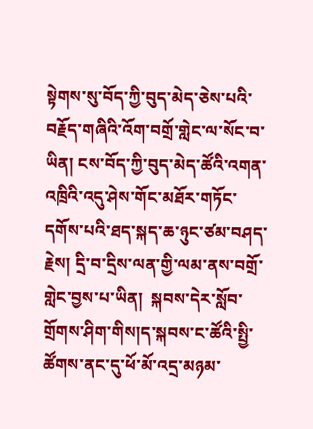སྟེགས་སུ་བོད་ཀྱི་བུད་མེད་ཅེས་པའི་
བརྗོད་གཞིའི་འོག་བགྲོ་གླེང་ལ་སོང་བ་ཡིན། ངས་བོད་ཀྱི་བུད་མེད་ཚོའི་འགན་འཁྲིའི་འདུ་ཤེས་གོང་མཐོར་གཏོང་
དགོས་པའི་ཐད་སྐད་ཆ་ཉུང་ཙམ་བཤད་རྗེས། དྲི་བ་དྲིས་ལན་གྱི་ལམ་ནས་བགྲོ་གླེང་བྱས་པ་ཡིན།  སྐབས་དེར་སློབ་
གྲོགས་ཤིག་གིས།ད་སྐབས་ང་ཚོའི་སྤྱི་ཚོགས་ནང་དུ་ཕོ་མོ་འདྲ་མཉམ་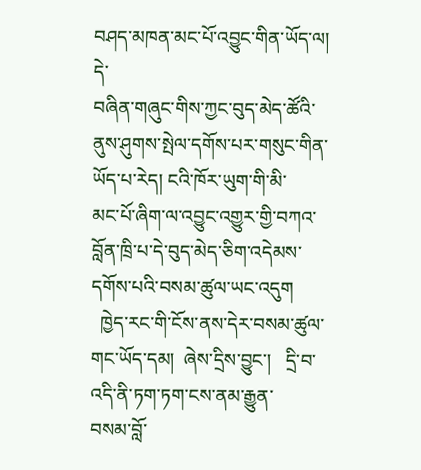བཤད་མཁན་མང་པོ་འབྱུང་གིན་ཡོད་ལ། དེ་
བཞིན་གཞུང་གིས་ཀྱང་བུད་མེད་ཚོའི་ནུས་ཤུགས་སྤེལ་དགོས་པར་གསུང་གིན་ཡོད་པ་རེད། ངའི་ཁོར་ཡུག་གི་མི་
མང་པོ་ཞིག་ལ་འབྱུང་འགྱུར་གྱི་བཀའ་བློན་ཁྲི་པ་དེ་བུད་མེད་ཅིག་འདེམས་དགོས་པའི་བསམ་ཚུལ་ཡང་འདུག
  ཁྱེད་རང་གི་ངོས་ནས་དེར་བསམ་ཚུལ་གང་ཡོད་དམ།  ཞེས་དྲིས་བྱུང་།   དྲི་བ་འདི་ནི་ཏག་ཏག་ངས་ནམ་རྒྱུན་
བསམ་བློ་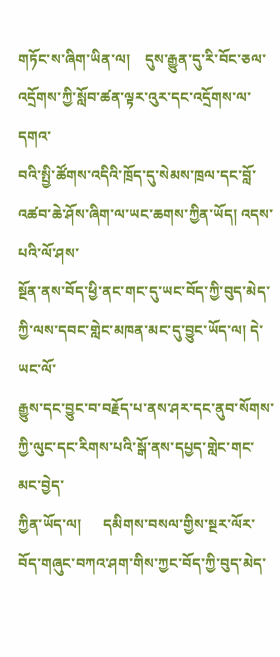གཏོང་ས་ཞིག་ཡིན་ལ།    དུས་རྒྱུན་དུ་རི་བོང་ཅལ་འདྲོགས་ཀྱི་སློབ་ཚན་ལྟར་འུར་དང་འདྲོགས་ལ་དགའ་
བའི་སྤྱི་ཚོགས་འདིའི་ཁྲོད་དུ་སེམས་ཁྲལ་དང་བློ་འཚབ་ཆེ་ཤོས་ཞིག་ལ་ཡང་ཆགས་ཀྱིན་ཡོད། འདས་པའི་ལོ་ཤས་
སྔོན་ནས་བོད་ཕྱི་ནང་གང་དུ་ཡང་བོད་ཀྱི་བུད་མེད་ཀྱི་ལས་དབང་གླེང་མཁན་མང་དུ་བྱུང་ཡོད་ལ། དེ་ཡང་ལོ་
རྒྱུས་དང་བྱུང་བ་བརྗོད་པ་ནས་ཤར་དང་ནུབ་སོགས་ཀྱི་ལུང་དང་རིགས་པའི་སྒོ་ནས་དཔྱད་གླེང་གང་མང་བྱེད་
ཀྱིན་ཡོད་ལ།      དམིགས་བསལ་གྱིས་སྔར་ལོར་བོད་གཞུང་བཀའ་ཤག་གིས་ཀྱང་བོད་ཀྱི་བུད་མེད་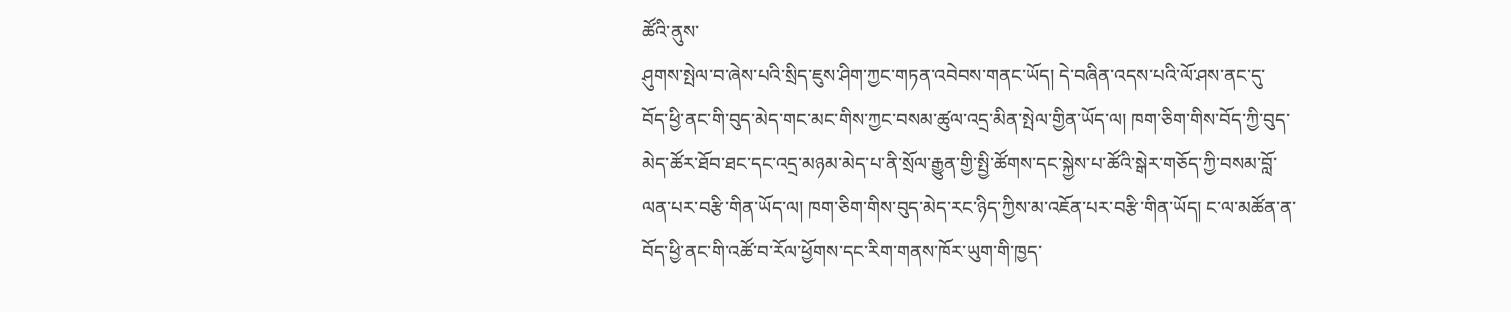ཚོའི་ནུས་
ཤུགས་སྤེལ་བ་ཞེས་པའི་སྲིད་ཇུས་ཤིག་ཀྱང་གཏན་འབེབས་གནང་ཡོད། དེ་བཞིན་འདས་པའི་ལོ་ཤས་ནང་དུ་
བོད་ཕྱི་ནང་གི་བུད་མེད་གང་མང་གིས་ཀྱང་བསམ་ཚུལ་འདྲ་མིན་སྤེལ་གྱིན་ཡོད་ལ། ཁག་ཅིག་གིས་བོད་ཀྱི་བུད་
མེད་ཚོར་ཐོབ་ཐང་དང་འདྲ་མཉམ་མེད་པ་ནི་སྲོལ་རྒྱུན་གྱི་སྤྱི་ཚོགས་དང་སྐྱེས་པ་ཚོའི་སྒེར་གཅོད་ཀྱི་བསམ་བློ་
ལན་པར་བརྩི་གིན་ཡོད་ལ། ཁག་ཅིག་གིས་བུད་མེད་རང་ཉིད་ཀྱིས་མ་འཇོན་པར་བརྩི་གིན་ཡོད། ང་ལ་མཚོན་ན་
བོད་ཕྱི་ནང་གི་འཚོ་བ་རོལ་ཕྱོགས་དང་རིག་གནས་ཁོར་ཡུག་གི་ཁྱད་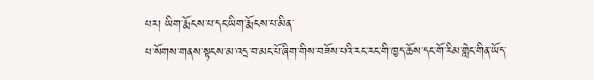པར། ཡིག་རྨོངས་པ་དང་ཡིག་རྨོངས་པ་མིན་
པ་སོགས་གནས་སྟངས་མ་འདྲ་བ་མང་པོ་ཞིག་གིས་བཟོས་པའི་རང་རང་གི་ཁྱད་ཆོས་དང་གོ་རིམ་གླེང་གིན་ཡོད་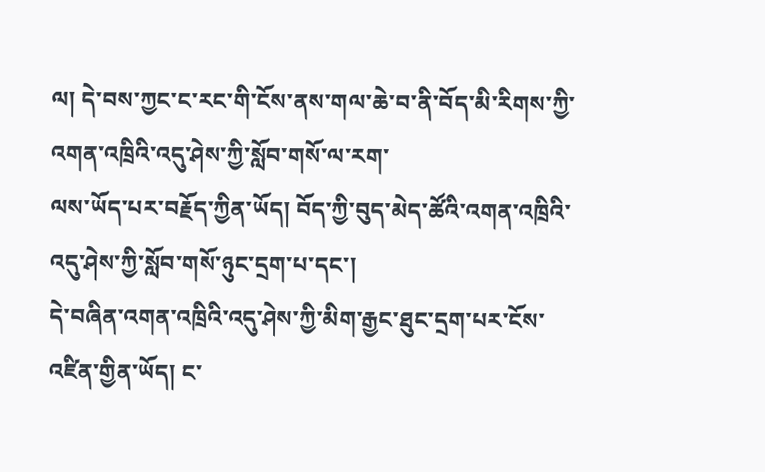ལ། དེ་བས་ཀྱང་ང་རང་གི་ངོས་ནས་གལ་ཆེ་བ་ནི་བོད་མི་རིགས་ཀྱི་འགན་འཁྲིའི་འདུ་ཤེས་ཀྱི་སློབ་གསོ་ལ་རག་
ལས་ཡོད་པར་བརྗོད་ཀྱིན་ཡོད། བོད་ཀྱི་བུད་མེད་ཚོའི་འགན་འཁྲིའི་འདུ་ཤེས་ཀྱི་སློབ་གསོ་ཉུང་དྲག་པ་དང་།
དེ་བཞིན་འགན་འཁྲིའི་འདུ་ཤེས་ཀྱི་མིག་རྒྱང་ཐུང་དྲག་པར་ངོས་འཛིན་གྱིན་ཡོད། ང་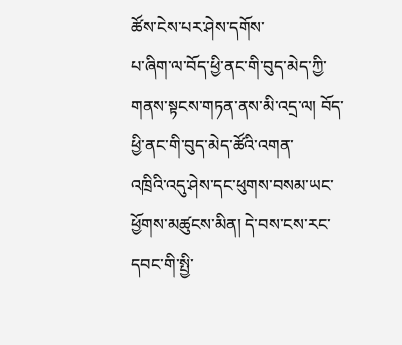ཚོས་ངེས་པར་ཤེས་དགོས་
པ་ཞིག་ལ་བོད་ཕྱི་ནང་གི་བུད་མེད་ཀྱི་གནས་སྟངས་གཏན་ནས་མི་འདྲ་ལ། བོད་ཕྱི་ནང་གི་བུད་མེད་ཚོའི་འགན་
འཁྲིའི་འདུ་ཤེས་དང་ཕུགས་བསམ་ཡང་ཕྱོགས་མཚུངས་མིན། དེ་བས་ངས་རང་དབང་གི་སྤྱི་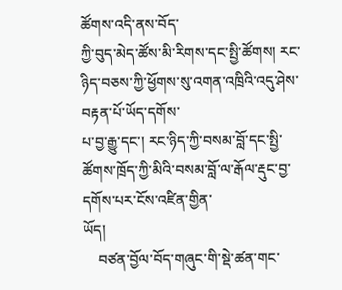ཚོགས་འདི་ནས་བོད་
ཀྱི་བུད་མེད་ཚོས་མི་རིགས་དང་སྤྱི་ཚོགས། རང་ཉིད་བཅས་ཀྱི་ཕྱོགས་སུ་འགན་འཁྲིའི་འདུ་ཤེས་བརྟན་པོ་ཡོད་དགོས་
པ་བྱ་རྒྱུ་དང་། རང་ཉིད་ཀྱི་བསམ་བློ་དང་སྤྱི་ཚོགས་ཁྲོད་ཀྱི་མིའི་བསམ་བློ་ལ་རྒོལ་རྡུང་བྱ་དགོས་པར་ངོས་འཛིན་གྱིན་
ཡོད།
    བཙན་བྱོལ་བོད་གཞུང་གི་སྡེ་ཚན་གང་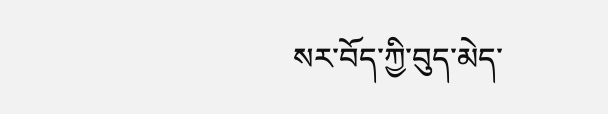སར་བོད་ཀྱི་བུད་མེད་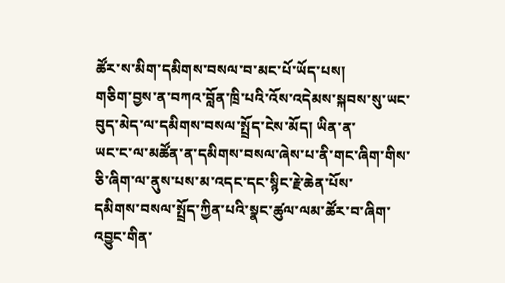ཚོར་ས་མིག་དམིགས་བསལ་བ་མང་པོ་ཡོད་པས།
གཅིག་བྱས་ན་བཀའ་བློན་ཁྲི་པའི་འོས་འདེམས་སྐབས་སུ་ཡང་བུད་མེད་ལ་དམིགས་བསལ་སྤྲོད་ངེས་མོད། ཡིན་ན་
ཡང་ང་ལ་མཚོན་ན་དམིགས་བསལ་ཞེས་པ་ནི་གང་ཞིག་གིས་ཅི་ཞིག་ལ་ནུས་པས་མ་འདང་དང་སྙིང་རྗེ་ཆེན་པོས་
དམིགས་བསལ་སྤྲོད་ཀྱིན་པའི་སྣང་ཚུལ་ལམ་ཚོར་བ་ཞིག་འབྱུང་གིན་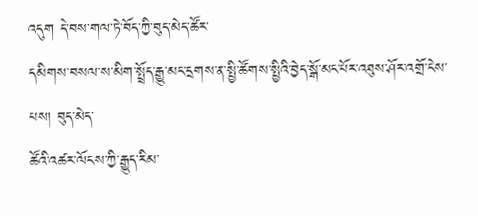འདུག དེ་བས་གལ་ཏེ་བོད་ཀྱི་བུད་མེད་ཚོར་
དམིགས་བསལ་ས་མིག་སྤྲོད་རྒྱུ་མང་དྲགས་ན་སྤྱི་ཚོགས་སྤྱིའི་བྱེད་སྒོ་མང་པོར་འཐུས་ཤོར་འགྲོ་ངེས་པས། བུད་མེད་
ཚོའི་འཚར་ལོངས་ཀྱི་རྒྱུད་རིམ་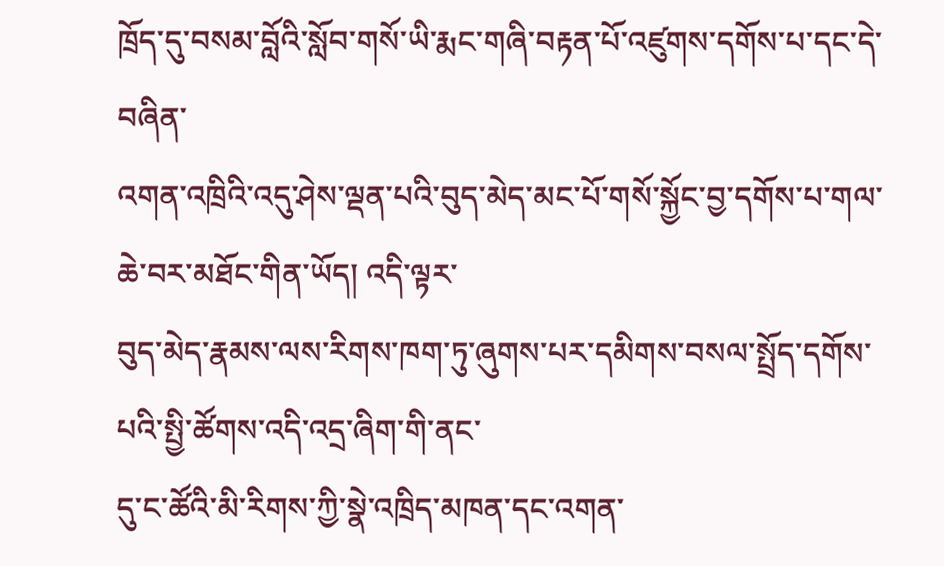ཁྲོད་དུ་བསམ་བློའི་སློབ་གསོ་ཡི་རྨང་གཞི་བརྟན་པོ་འཛུགས་དགོས་པ་དང་དེ་བཞིན་
འགན་འཁྲིའི་འདུ་ཤེས་ལྡན་པའི་བུད་མེད་མང་པོ་གསོ་སྐྱོང་བྱ་དགོས་པ་གལ་ཆེ་བར་མཐོང་གིན་ཡོད། འདི་ལྟར་
བུད་མེད་རྣམས་ལས་རིགས་ཁག་ཏུ་ཞུགས་པར་དམིགས་བསལ་སྤྲོད་དགོས་པའི་སྤྱི་ཚོགས་འདི་འདྲ་ཞིག་གི་ནང་
དུ་ང་ཚོའི་མི་རིགས་ཀྱི་སྣེ་འཁྲིད་མཁན་དང་འགན་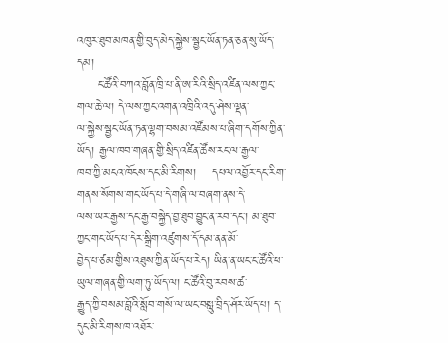འཁུར་ཐུབ་མཁན་གྱི་བུད་མེད་སྐྱེས་སྦྱང་ཡོན་ཏན་ཅན་སུ་ཡོད་
དམ།
     ང་ཚོའི་བཀའ་བློན་ཁྲི་པ་ནི་ཨ་རིའི་སྲིད་འཛིན་ལས་ཀྱང་གལ་ཆེ་ལ། དེ་ལས་ཀྱང་འགན་འཁྲིའི་འདུ་ཤེས་ལྡན་
ལ་སྐྱེས་སྦྱང་ཡོན་ཏན་ལྷག་བསམ་འཛོམས་པ་ཞིག་དགོས་ཀྱིན་ཡོད། རྒྱལ་ཁབ་གཞན་གྱི་སྲིད་འཛིན་ཚོས་རང་ལ་རྒྱལ་
ཁབ་ཀྱི་མངའ་ཁོངས་དང་མི་རིགས།    དཔལ་འབྱོར་དང་རིག་གནས་སོགས་གང་ཡོད་པ་དེ་གཞི་ལ་བཞག་ནས་དེ་
ལས་ཡར་རྒྱས་དང་རྒྱ་བསྐྱེད་བྱ་ཐུབ་བྱུང་ན་རབ་དང་། མ་ཐུབ་ཀྱང་གང་ཡོད་པ་དེར་སྒྲིག་འཛུགས་དོ་དམ་ནན་མོ་
བྱེད་པ་ཙམ་གྱིས་འཐུས་ཀྱིན་ཡོད་པ་རེད། ཡིན་ན་ཡང་ང་ཚོའི་ཕ་ཡུལ་གཞན་གྱི་ལག་ཏུ་ཡོད་ལ། ང་ཚོའི་བུ་རབས་ཚ་
རྒྱུད་ཀྱི་བསམ་བློའི་སློབ་གསོ་ལ་ཡང་བསླུ་བྲིད་ཤོར་ཡོད་པ། ད་དུང་མི་རིགས་ཁ་འཐོར་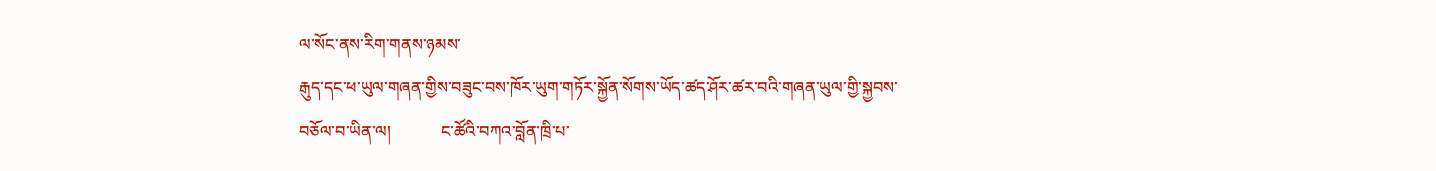ལ་སོང་ནས་རིག་གནས་ཉམས་
རྒུད་དང་ཕ་ཡུལ་གཞན་གྱིས་བཟུང་བས་ཁོར་ཡུག་གཏོར་སྐྱོན་སོགས་ཡོད་ཚད་ཤོར་ཚར་བའི་གཞན་ཡུལ་གྱི་སྐྱབས་
བཅོལ་བ་ཡིན་ལ།            ང་ཚོའི་བཀའ་བློན་ཁྲི་པ་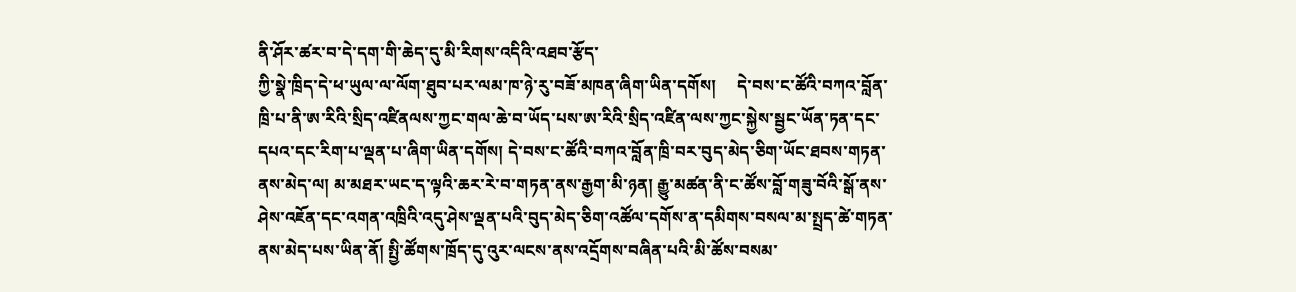ནི་ཤོར་ཚར་བ་དེ་དག་གི་ཆེད་དུ་མི་རིགས་འདིའི་འཐབ་རྩོད་
ཀྱི་སྣེ་ཁྲིད་དེ་ཕ་ཡུལ་ལ་ལོག་ཐུབ་པར་ལམ་ཁ་ཉེ་རུ་བཟོ་མཁན་ཞིག་ཡིན་དགོས།     དེ་བས་ང་ཚོའི་བཀའ་བློན་
ཁྲི་པ་ནི་ཨ་རིའི་སྲིད་འཛིནལས་ཀྱང་གལ་ཆེ་བ་ཡོད་པས་ཨ་རིའི་སྲིད་འཛིན་ལས་ཀྱང་སྐྱེས་སྦྱང་ཡོན་ཏན་དང་
དཔའ་དང་རིག་པ་ལྡན་པ་ཞིག་ཡིན་དགོས། དེ་བས་ང་ཚོའི་བཀའ་བློན་ཁྲི་བར་བུད་མེད་ཅིག་ཡོང་ཐབས་གཏན་
ནས་མེད་ལ། མ་མཐར་ཡང་ད་ལྟའི་ཆར་རེ་བ་གཏན་ནས་རྒྱག་མི་ཉན། རྒྱུ་མཚན་ནི་ང་ཚོས་བློ་གཟུ་བོའི་སྒོ་ནས་
ཤེས་འཇོན་དང་འགན་འཁྲིའི་འདུ་ཤེས་ལྡན་པའི་བུད་མེད་ཅིག་འཚོལ་དགོས་ན་དམིགས་བསལ་མ་སྤྲད་ཚེ་གཏན་
ནས་མེད་པས་ཡིན་ནོ། སྤྱི་ཚོགས་ཁྲོད་དུ་འུར་ལངས་ནས་འདྲོགས་བཞིན་པའི་མི་ཚོས་བསམ་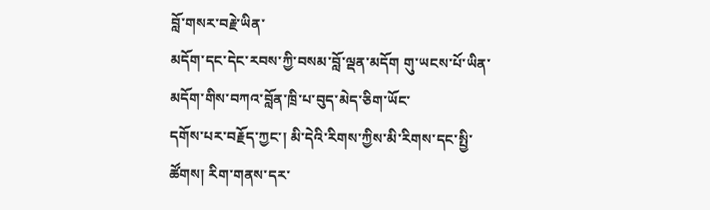བློ་གསར་བརྗེ་ཡིན་
མདོག་དང་དེང་རབས་ཀྱི་བསམ་བློ་ལྡན་མདོག གུ་ཡངས་པོ་ཡིན་མདོག་གིས་བཀའ་བློན་ཁྲི་པ་བུད་མེད་ཅིག་ཡོང་
དགོས་པར་བརྗོད་ཀྱང་། མི་དེའི་རིགས་ཀྱིས་མི་རིགས་དང་སྤྱི་ཚོགས། རིག་གནས་དར་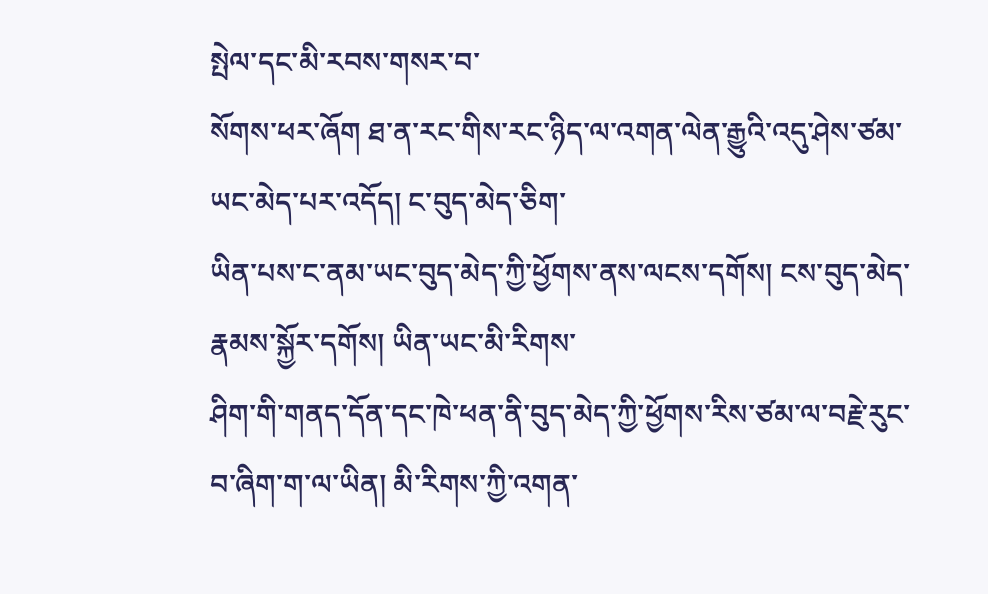སྤེལ་དང་མི་རབས་གསར་བ་
སོགས་ཕར་ཞོག ཐ་ན་རང་གིས་རང་ཉིད་ལ་འགན་ལེན་རྒྱུའི་འདུ་ཤེས་ཙམ་ཡང་མེད་པར་འདོད། ང་བུད་མེད་ཅིག་
ཡིན་པས་ང་ནམ་ཡང་བུད་མེད་ཀྱི་ཕྱོགས་ནས་ལངས་དགོས། ངས་བུད་མེད་རྣམས་སྐྱོར་དགོས། ཡིན་ཡང་མི་རིགས་
ཤིག་གི་གནད་དོན་དང་ཁེ་ཕན་ནི་བུད་མེད་ཀྱི་ཕྱོགས་རིས་ཙམ་ལ་བརྗེ་རུང་བ་ཞིག་ག་ལ་ཡིན། མི་རིགས་ཀྱི་འགན་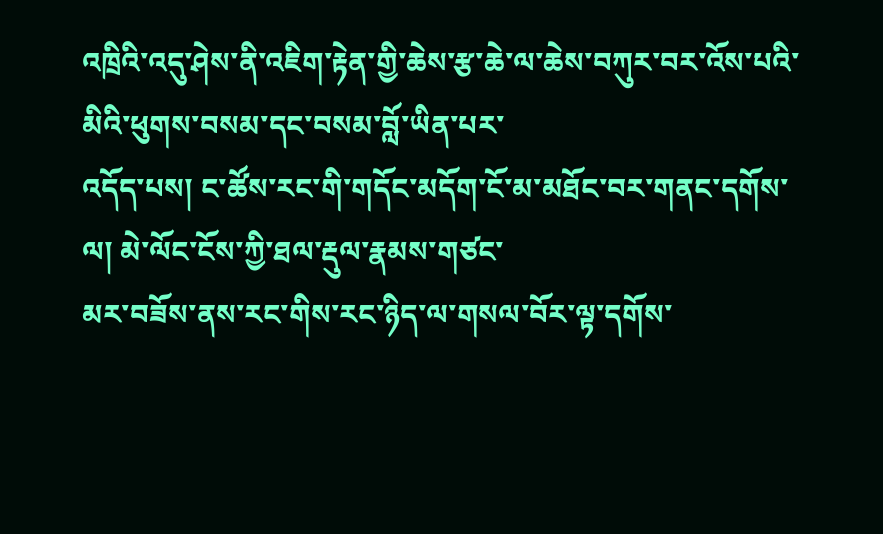འཁྲིའི་འདུ་ཤེས་ནི་འཇིག་རྟེན་གྱི་ཆེས་རྩ་ཆེ་ལ་ཆེས་བཀུར་བར་འོས་པའི་མིའི་ཕུགས་བསམ་དང་བསམ་བློ་ཡིན་པར་
འདོད་པས། ང་ཚོས་རང་གི་གདོང་མདོག་ངོ་མ་མཐོང་བར་གནང་དགོས་ལ། མེ་ལོང་ངོས་ཀྱི་ཐལ་རྡུལ་རྣམས་གཙང་
མར་བཟོས་ནས་རང་གིས་རང་ཉིད་ལ་གསལ་བོར་ལྟ་དགོས་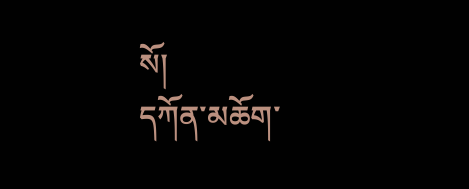སོ།
དཀོན་མཆོག་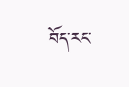བོད་རང་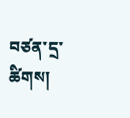བཙན་དྲ་ཚིགས།